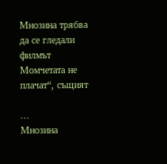Мнозина трябва да се гледали филмът Момчетата не плачат“, същият

...
Мнозина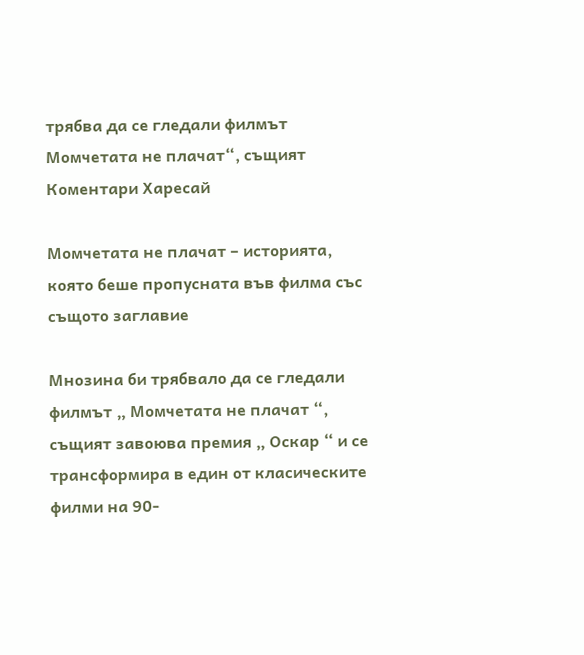трябва да се гледали филмът Момчетата не плачат“, същият
Коментари Харесай

Момчетата не плачат – историята, която беше пропусната във филма със същото заглавие

Мнозина би трябвало да се гледали филмът „ Момчетата не плачат “, същият завоюва премия „ Оскар “ и се трансформира в един от класическите филми на 90-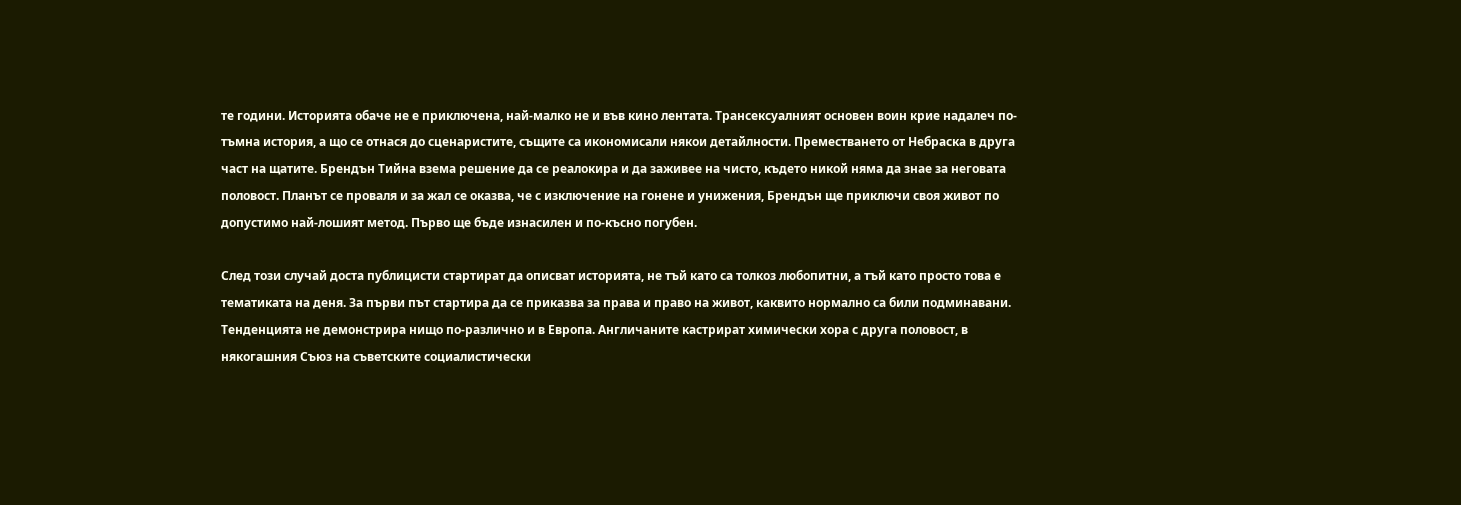те години. Историята обаче не е приключена, най-малко не и във кино лентата. Трансексуалният основен воин крие надалеч по-тъмна история, а що се отнася до сценаристите, същите са икономисали някои детайлности. Преместването от Небраска в друга част на щатите. Брендън Тийна взема решение да се реалокира и да заживее на чисто, където никой няма да знае за неговата половост. Планът се проваля и за жал се оказва, че с изключение на гонене и унижения, Брендън ще приключи своя живот по допустимо най-лошият метод. Първо ще бъде изнасилен и по-късно погубен.

След този случай доста публицисти стартират да описват историята, не тъй като са толкоз любопитни, а тъй като просто това е тематиката на деня. За първи път стартира да се приказва за права и право на живот, каквито нормално са били подминавани. Тенденцията не демонстрира нищо по-различно и в Европа. Англичаните кастрират химически хора с друга половост, в някогашния Съюз на съветските социалистически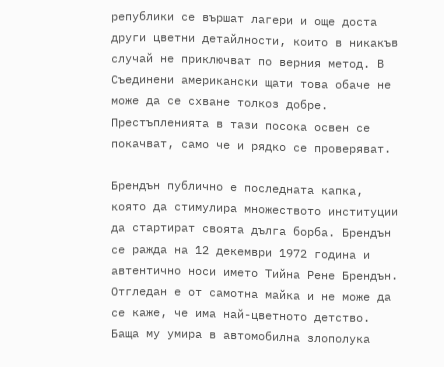републики се вършат лагери и още доста други цветни детайлности, които в никакъв случай не приключват по верния метод. В Съединени американски щати това обаче не може да се схване толкоз добре. Престъпленията в тази посока освен се покачват, само че и рядко се проверяват.

Брендън публично е последната капка, която да стимулира множеството институции да стартират своята дълга борба. Брендън се ражда на 12 декември 1972 година и автентично носи името Тийна Рене Брендън. Отгледан е от самотна майка и не може да се каже, че има най-цветното детство. Баща му умира в автомобилна злополука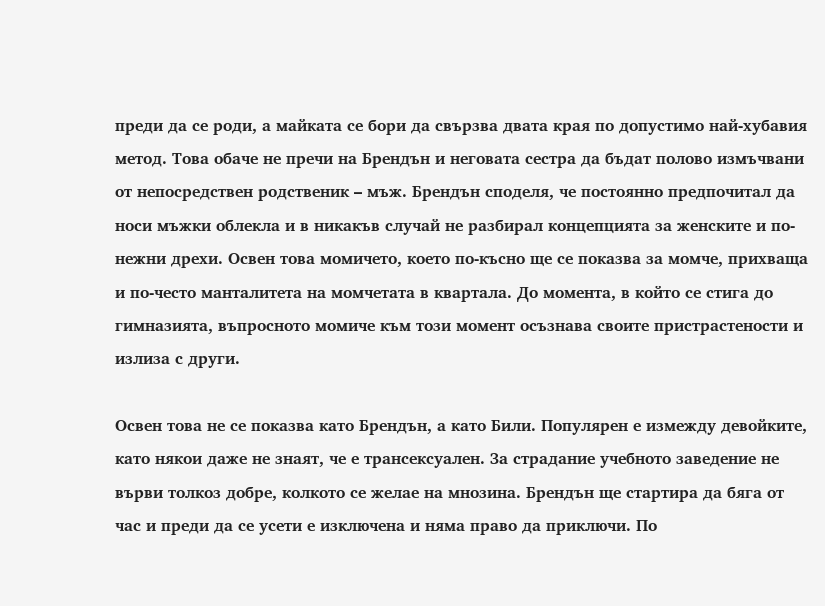преди да се роди, а майката се бори да свързва двата края по допустимо най-хубавия метод. Това обаче не пречи на Брендън и неговата сестра да бъдат полово измъчвани от непосредствен родственик – мъж. Брендън споделя, че постоянно предпочитал да носи мъжки облекла и в никакъв случай не разбирал концепцията за женските и по-нежни дрехи. Освен това момичето, което по-късно ще се показва за момче, прихваща и по-често манталитета на момчетата в квартала. До момента, в който се стига до гимназията, въпросното момиче към този момент осъзнава своите пристрастености и излиза с други.

Освен това не се показва като Брендън, а като Били. Популярен е измежду девойките, като някои даже не знаят, че е трансексуален. За страдание учебното заведение не върви толкоз добре, колкото се желае на мнозина. Брендън ще стартира да бяга от час и преди да се усети е изключена и няма право да приключи. По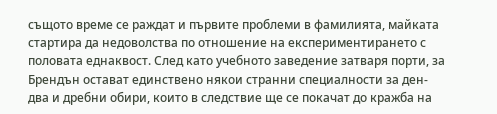същото време се раждат и първите проблеми в фамилията, майката стартира да недоволства по отношение на експериментирането с половата еднаквост. След като учебното заведение затваря порти, за Брендън остават единствено някои странни специалности за ден-два и дребни обири, които в следствие ще се покачат до кражба на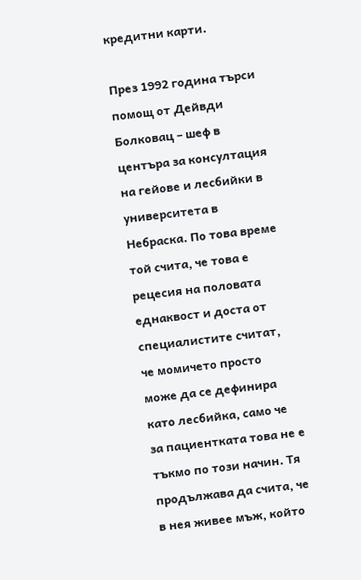кредитни карти.

През 1992 година търси помощ от Дейвди Болковац – шеф в центъра за консултация на гейове и лесбийки в университета в Небраска. По това време той счита, че това е рецесия на половата еднаквост и доста от специалистите считат, че момичето просто може да се дефинира като лесбийка, само че за пациентката това не е тъкмо по този начин. Тя продължава да счита, че в нея живее мъж, който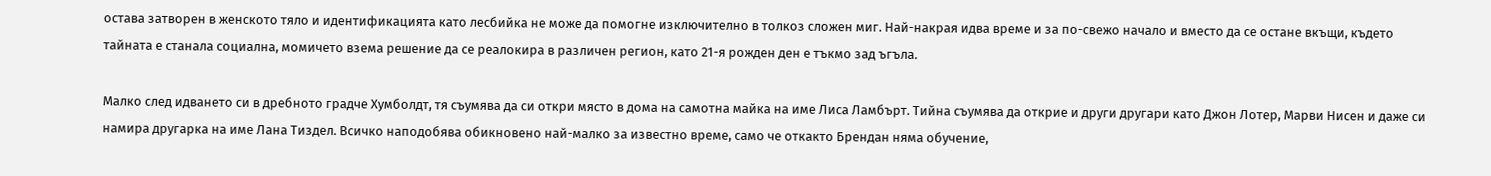остава затворен в женското тяло и идентификацията като лесбийка не може да помогне изключително в толкоз сложен миг. Най-накрая идва време и за по-свежо начало и вместо да се остане вкъщи, където тайната е станала социална, момичето взема решение да се реалокира в различен регион, като 21-я рожден ден е тъкмо зад ъгъла.

Малко след идването си в дребното градче Хумболдт, тя съумява да си откри място в дома на самотна майка на име Лиса Ламбърт. Тийна съумява да открие и други другари като Джон Лотер, Марви Нисен и даже си намира другарка на име Лана Тиздел. Всичко наподобява обикновено най-малко за известно време, само че откакто Брендан няма обучение,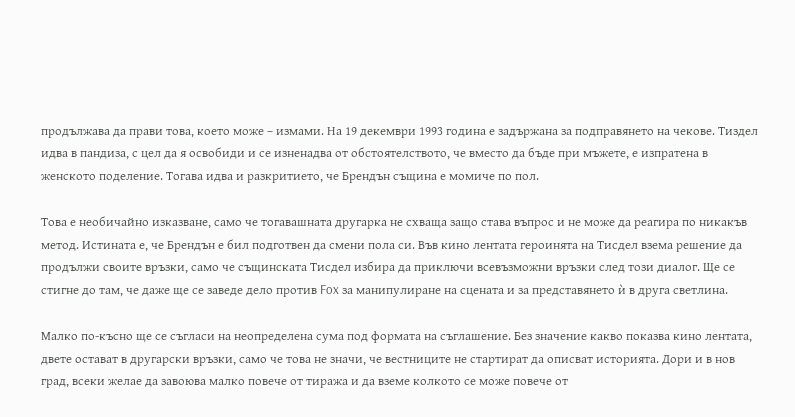продължава да прави това, което може – измами. На 19 декември 1993 година е задържана за подправянето на чекове. Тиздел идва в пандиза, с цел да я освобиди и се изненадва от обстоятелството, че вместо да бъде при мъжете, е изпратена в женското поделение. Тогава идва и разкритието, че Брендън същина е момиче по пол.

Това е необичайно изказване, само че тогавашната другарка не схваща защо става въпрос и не може да реагира по никакъв метод. Истината е, че Брендън е бил подготвен да смени пола си. Във кино лентата героинята на Тисдел взема решение да продължи своите връзки, само че същинската Тисдел избира да приключи всевъзможни връзки след този диалог. Ще се стигне до там, че даже ще се заведе дело против Fox за манипулиране на сцената и за представянето ѝ в друга светлина.

Малко по-късно ще се съгласи на неопределена сума под формата на съглашение. Без значение какво показва кино лентата, двете остават в другарски връзки, само че това не значи, че вестниците не стартират да описват историята. Дори и в нов град, всеки желае да завоюва малко повече от тиража и да вземе колкото се може повече от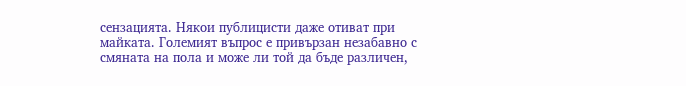сензацията. Някои публицисти даже отиват при майката. Големият въпрос е привързан незабавно с смяната на пола и може ли той да бъде различен,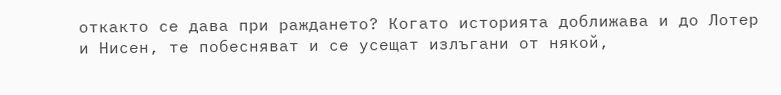откакто се дава при раждането? Когато историята доближава и до Лотер и Нисен, те побесняват и се усещат излъгани от някой,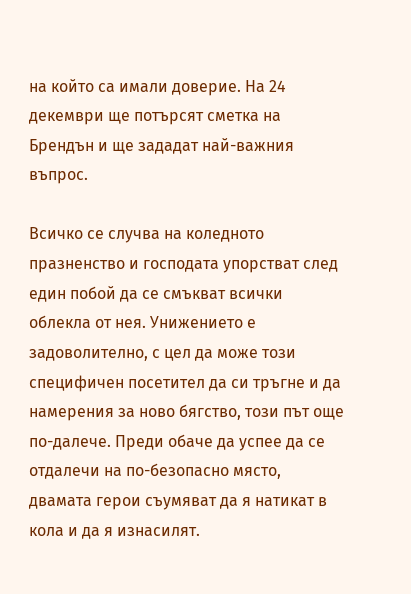на който са имали доверие. На 24 декември ще потърсят сметка на Брендън и ще зададат най-важния въпрос.

Всичко се случва на коледното празненство и господата упорстват след един побой да се смъкват всички облекла от нея. Унижението е задоволително, с цел да може този специфичен посетител да си тръгне и да намерения за ново бягство, този път още по-далече. Преди обаче да успее да се отдалечи на по-безопасно място, двамата герои съумяват да я натикат в кола и да я изнасилят.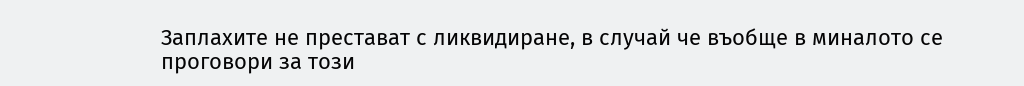Заплахите не престават с ликвидиране, в случай че въобще в миналото се проговори за този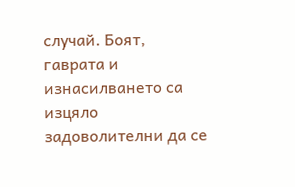случай. Боят, гаврата и изнасилването са изцяло задоволителни да се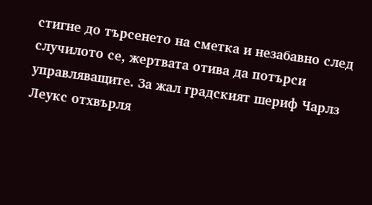стигне до търсенето на сметка и незабавно след случилото се, жертвата отива да потърси управляващите. За жал градският шериф Чарлз Леукс отхвърля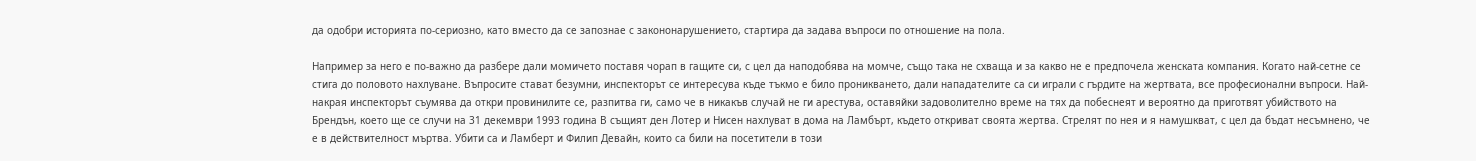да одобри историята по-сериозно, като вместо да се запознае с закононарушението, стартира да задава въпроси по отношение на пола.

Например за него е по-важно да разбере дали момичето поставя чорап в гащите си, с цел да наподобява на момче, също така не схваща и за какво не е предпочела женската компания. Когато най-сетне се стига до половото нахлуване. Въпросите стават безумни, инспекторът се интересува къде тъкмо е било проникването, дали нападателите са си играли с гърдите на жертвата, все професионални въпроси. Най-накрая инспекторът съумява да откри провинилите се, разпитва ги, само че в никакъв случай не ги арестува, оставяйки задоволително време на тях да побеснеят и вероятно да приготвят убийството на Брендън, което ще се случи на 31 декември 1993 година В същият ден Лотер и Нисен нахлуват в дома на Ламбърт, където откриват своята жертва. Стрелят по нея и я намушкват, с цел да бъдат несъмнено, че е в действителност мъртва. Убити са и Ламберт и Филип Девайн, които са били на посетители в този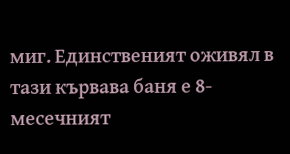миг. Единственият оживял в тази кървава баня е 8-месечният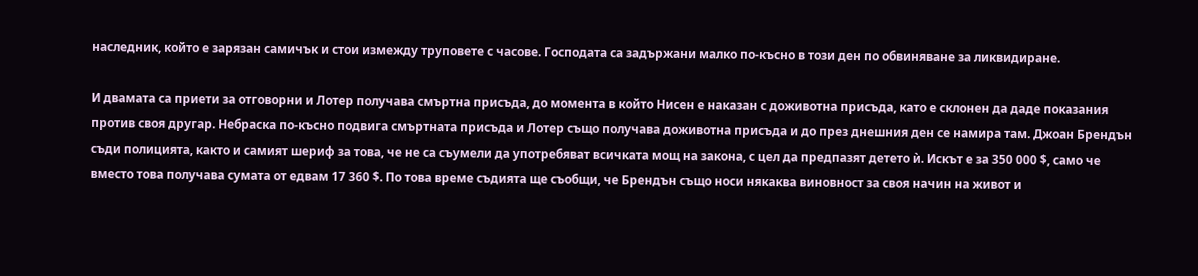наследник, който е зарязан самичък и стои измежду труповете с часове. Господата са задържани малко по-късно в този ден по обвиняване за ликвидиране.

И двамата са приети за отговорни и Лотер получава смъртна присъда, до момента в който Нисен е наказан с доживотна присъда, като е склонен да даде показания против своя другар. Небраска по-късно подвига смъртната присъда и Лотер също получава доживотна присъда и до през днешния ден се намира там. Джоан Брендън съди полицията, както и самият шериф за това, че не са съумели да употребяват всичката мощ на закона, с цел да предпазят детето ѝ. Искът е за 350 000 $, само че вместо това получава сумата от едвам 17 360 $. По това време съдията ще съобщи, че Брендън също носи някаква виновност за своя начин на живот и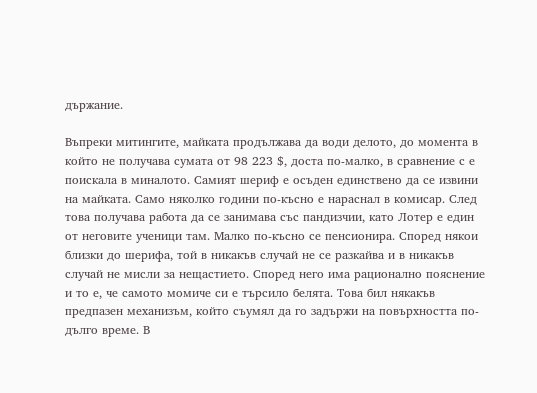държание.

Въпреки митингите, майката продължава да води делото, до момента в който не получава сумата от 98 223 $, доста по-малко, в сравнение с е поискала в миналото. Самият шериф е осъден единствено да се извини на майката. Само няколко години по-късно е нараснал в комисар. След това получава работа да се занимава със пандизчии, като Лотер е един от неговите ученици там. Малко по-късно се пенсионира. Според някои близки до шерифа, той в никакъв случай не се разкайва и в никакъв случай не мисли за нещастието. Според него има рационално пояснение и то е, че самото момиче си е търсило белята. Това бил някакъв предпазен механизъм, който съумял да го задържи на повърхността по-дълго време. В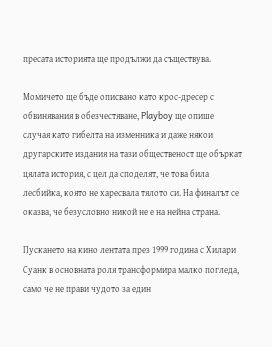пресата историята ще продължи да съществува.

Момичето ще бъде описвано като крос-дресер с обвинявания в обезчестяване, Playboy ще опише случая като гибелта на изменника и даже някои другарските издания на тази общественост ще объркат цялата история, с цел да споделят, че това била лесбийка, която не харесвала тялото си. На финалът се оказва, че безусловно никой не е на нейна страна.

Пускането на кино лентата през 1999 година с Хилари Суанк в основната роля трансформира малко погледа, само че не прави чудото за един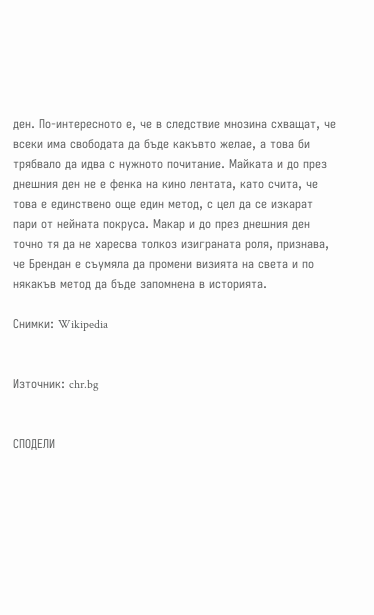ден. По-интересното е, че в следствие мнозина схващат, че всеки има свободата да бъде какъвто желае, а това би трябвало да идва с нужното почитание. Майката и до през днешния ден не е фенка на кино лентата, като счита, че това е единствено още един метод, с цел да се изкарат пари от нейната покруса. Макар и до през днешния ден точно тя да не харесва толкоз изиграната роля, признава, че Брендан е съумяла да промени визията на света и по някакъв метод да бъде запомнена в историята.

Снимки: Wikipedia


Източник: chr.bg


СПОДЕЛИ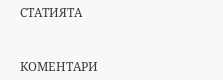СТАТИЯТА


КОМЕНТАРИ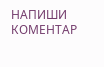НАПИШИ КОМЕНТАР